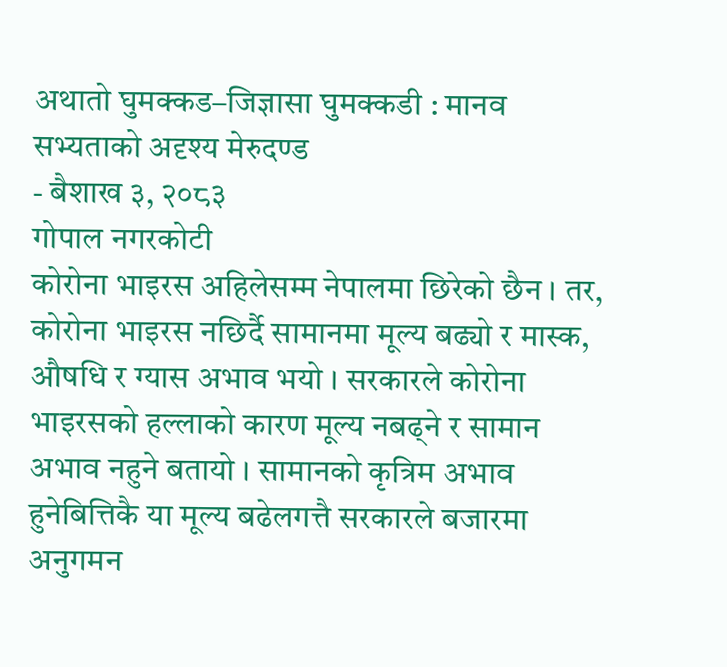अथातो घुमक्कड–जिज्ञासा घुमक्कडी : मानव सभ्यताको अदृश्य मेरुदण्ड
- बैशाख ३, २०८३
गोपाल नगरकोटी
कोरोना भाइरस अहिलेसम्म नेपालमा छिरेको छैन । तर, कोरोना भाइरस नछिर्दै सामानमा मूल्य बढ्यो र मास्क, औषधि र ग्यास अभाव भयो । सरकारले कोरोना भाइरसको हल्लाको कारण मूल्य नबढ्ने र सामान अभाव नहुने बतायो । सामानको कृत्रिम अभाव हुनेबित्तिकै या मूल्य बढेलगत्तै सरकारले बजारमा अनुगमन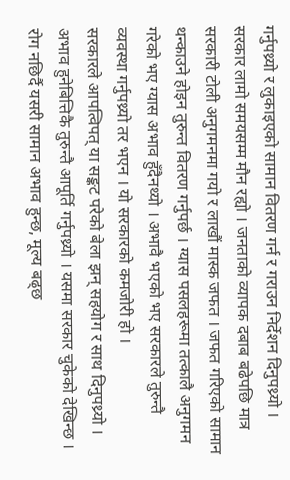गर्नुपथ्र्यो र लुकाइएको सामान वितरण गर्न र गराउन निर्देशन दिनुपथ्र्यो । सरकार लामो समयसम्म मौन रह्यो । जनताको व्यापक दबाब बढेपछि मात्र सरकारी टोली अनुगमनमा गयो र लाखौं मास्क जफत । जफत गरिएको सामान थन्काउने होइन तुरुन्त वितरण गर्नुपर्छ । ग्यास पसलहरूमा तत्कालै अनुगमन गरेको भए ग्यास अभाव हुँदैनथ्यो । अभावै भएको भए सरकारले तुरुन्तै व्यवस्था गर्नुपथ्र्यो तर भएन । यो सरकारको कमजोरी हो ।
सरकारले आपत्विपत् या सङ्कट परेको बेला झन् सहयोग र साथ दिनुपथ्र्यो । अभाव हुनेबित्तिकै तुरुन्तै आपूर्ति गर्नुपथ्र्यो । यसमा सरकार चुकेको देखिन्छ । रोग नछिर्दै यसरी सामान अभाव हुन्छ, मूल्य बढ्छ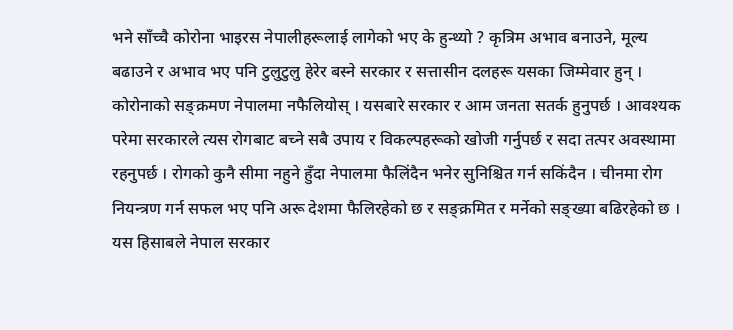भने साँच्चै कोरोना भाइरस नेपालीहरूलाई लागेको भए के हुन्थ्यो ? कृत्रिम अभाव बनाउने, मूल्य बढाउने र अभाव भए पनि टुलुटुलु हेरेर बस्ने सरकार र सत्तासीन दलहरू यसका जिम्मेवार हुन् । कोरोनाको सङ्क्रमण नेपालमा नफैलियोस् । यसबारे सरकार र आम जनता सतर्क हुनुपर्छ । आवश्यक परेमा सरकारले त्यस रोगबाट बच्ने सबै उपाय र विकल्पहरूको खोजी गर्नुपर्छ र सदा तत्पर अवस्थामा रहनुपर्छ । रोगको कुनै सीमा नहुने हुँदा नेपालमा फैलिंदैन भनेर सुनिश्चित गर्न सकिंदैन । चीनमा रोग नियन्त्रण गर्न सफल भए पनि अरू देशमा फैलिरहेको छ र सङ्क्रमित र मर्नेको सङ्ख्या बढिरहेको छ । यस हिसाबले नेपाल सरकार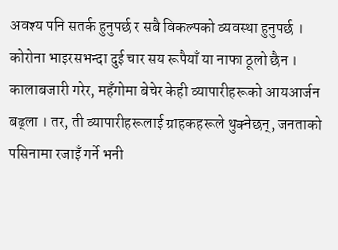अवश्य पनि सतर्क हुनुपर्छ र सबै विकल्पको व्यवस्था हुनुपर्छ ।
कोरोना भाइरसभन्दा दुई चार सय रूपैयाँ या नाफा ठूलो छैन । कालाबजारी गरेर, महँगोमा बेचेर केही व्यापारीहरूको आयआर्जन बढ्ला । तर, ती व्यापारीहरूलाई ग्राहकहरूले थुक्नेछन्, जनताको पसिनामा रजाइँ गर्ने भनी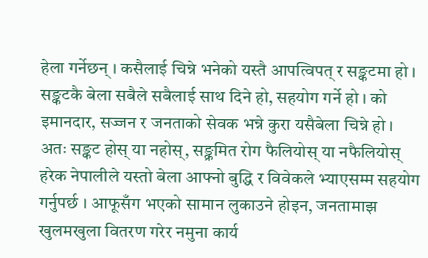हेला गर्नेछन् । कसैलाई चिन्ने भनेको यस्तै आपत्विपत् र सङ्कटमा हो । सङ्कटकै बेला सबैले सबैलाई साथ दिने हो, सहयोग गर्ने हो । को इमानदार, सज्जन र जनताको सेवक भन्ने कुरा यसैबेला चिन्ने हो । अतः सङ्कट होस् या नहोस्, सङ्क्रमित रोग फैलियोस् या नफैलियोस् हरेक नेपालीले यस्तो बेला आफ्नो बुद्धि र विवेकले भ्याएसम्म सहयोग गर्नुपर्छ । आफूसँग भएको सामान लुकाउने होइन, जनतामाझ खुलमखुला वितरण गरेर नमुना कार्य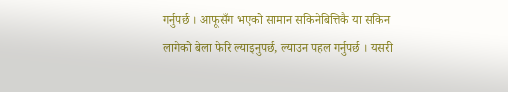गर्नुपर्छ । आफूसँग भएको सामान सकिनेबित्तिकै या सकिन लागेको बेला फेरि ल्याइनुपर्छ, ल्याउन पहल गर्नुपर्छ । यसरी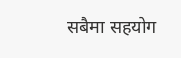सबैमा सहयोग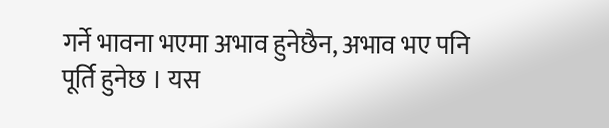गर्ने भावना भएमा अभाव हुनेछैन, अभाव भए पनि पूर्ति हुनेछ । यस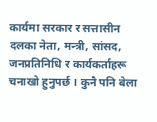कार्यमा सरकार र सत्तासीन दलका नेता, मन्त्री, सांसद, जनप्रतिनिधि र कार्यकर्ताहरू चनाखो हुनुपर्छ । कुनै पनि बेला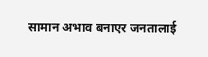सामान अभाव बनाएर जनतालाई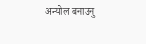अन्योल बनाउनु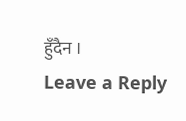हुँदैन ।
Leave a Reply